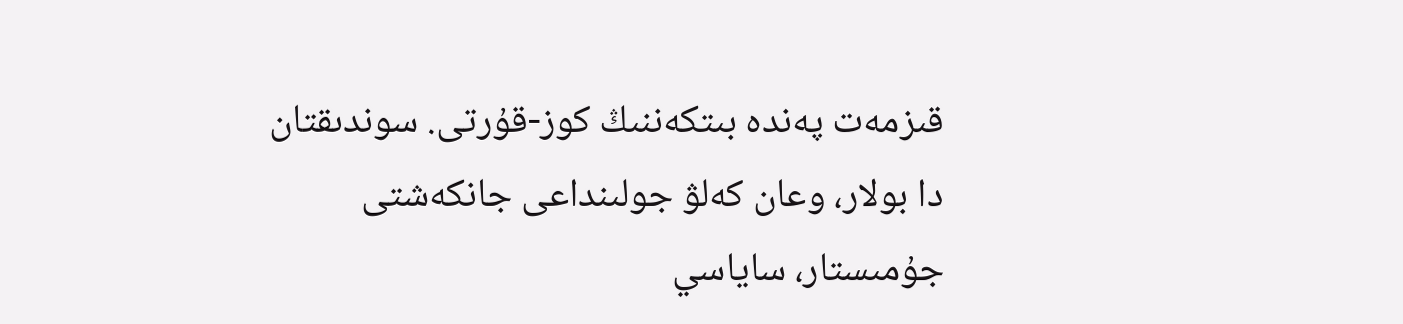قىزمەت پەندە بىتكەننىڭ كوز-قۇرتى. سوندىقتان دا بولار، وعان كەلۋ جولىنداعى جانكەشتى جۇمىستار، ساياسي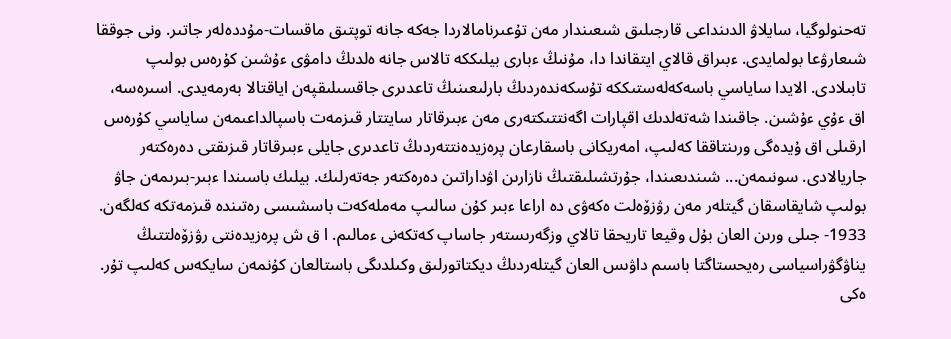تەحنولوگيا، سايلاۋ الدىنداعى قارجىلىق شىعىندار مەن تۇعىرنامالاردا جەكە جانە توپتىق ماقسات-مۇددەلەر جاتىر. ونى جوققا شىعارۋعا بولمايدى. ءبىراق قالاي ايتقاندا دا، مۇنىڭ ءبارى بيلىككە تالاس جانە ەلدىڭ دامۋى ءۇشىن كۇرەس بولىپ تابىلادى. الايدا ساياسي باسەكەلەستىككە تۇسكەندەردىڭ بارلىعىنىڭ تاعدىرى جاقسىلىقپەن اياقتالا بەرمەيدى. اسىرەسە، اق ءۇي ءۇشىن. جاقىندا شەتەلدىك اقپارات اگەنتتىكتەرى مەن ءبىرقاتار سايتتار قىزمەت باسپالداعىمەن ساياسي كۇرەس ارقىلى اق ۇيدەگى ورىنتاققا كەلىپ، امەريكانى باسقارعان پرەزيدەنتتەردىڭ تاعدىرى جايلى ءبىرقاتار قىزىقتى دەرەكتەر جاريالادى. سونىمەن... شىندىعىندا، جۇرتشىلىقتىڭ نازارىن اۋداراتىن دەرەكتەر جەتەرلىك. بيلىك باسىندا ءبىر-بىرىمەن جاۋ بولىپ شايقاسقان گيتلەر مەن رۋزۆەلت ەكەۋى دە اراعا ءبىر كۇن سالىپ مەملەكەت باسشىسى رەتىندە قىزمەتكە كەلگەن. 1933- جىلى ورىن العان بۇل وقيعا تاريحقا تالاي وزگەرىستەر جاساپ كەتكەنى ءمالىم. ا ق ش پرەزيدەنتى رۋزۆەلتتىڭ يناۋگۋراسياسى رەيحستاگتا باسىم داۋىس العان گيتلەردىڭ ديكتاتورلىق وكىلدىگى باستالعان كۇنمەن سايكەس كەلىپ تۇر. ەكى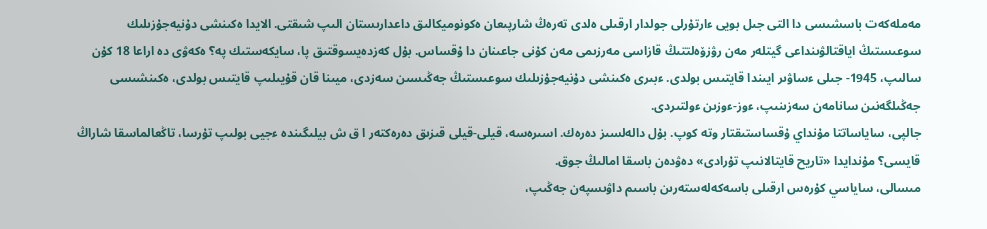مەملەكەت باسشىسى دا التى جىل بويى ءارتۇرلى جولدار ارقىلى ەلدى تەرەڭ شارپىعان ەكونوميكالىق داعدارىستان الىپ شىقتى. الايدا ەكىنشى دۇنيەجۇزىلىك سوعىستىڭ اياقتالۋىنداعى گيتلەر مەن رۋزۆەلتتىڭ قازاسى مەرزىمى مەن كۇنى جاعىنان دا ۇقساس. بۇل كەزدەيسوقتىق پا، سايكەستىك پە؟ ەكەۋى دە اراعا 18 كۇن سالىپ، 1945- جىلى ءساۋىر ايىندا قايتىس بولدى. ءبىرى ەكىنشى دۇنيەجۇزىلىك سوعىستىڭ جەڭىسىن سەزدى، ميىنا قان قۇيىلىپ قايتىس بولدى، ەكىنشىسى جەڭىلگەنىن سانامەن سەزىنىپ، ءوز-ءوزىن ءولتىردى.
جالپى، ساياساتتا مۇنداي ۇقساستىقتار وتە كوپ. بۇل دالەلسىز دەرەك. اسىرەسە، قيلى-قيلى قىزىق دەرەكتەر ا ق ش بيلىگىندە ءجيى بولىپ تۇرسا، تاڭعالماسقا شاراڭ قايسى؟ مۇندايدا «تاريح قايتالانىپ تۇرادى» دەۋدەن باسقا امالىڭ جوق.
مىسالى، ساياسي كۇرەس ارقىلى باسەكەلەستەرىن باسىم داۋىسپەن جەڭىپ،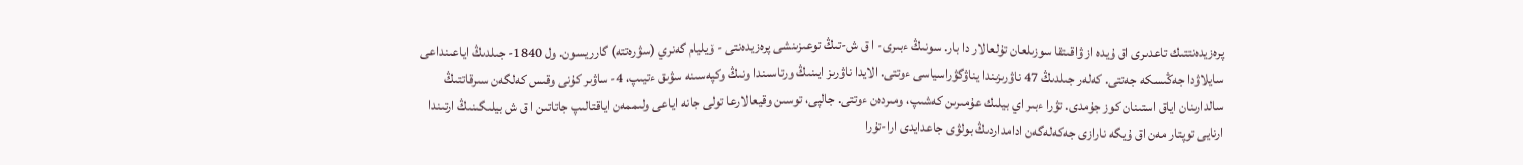پرەزيدەنتتىك تاعدىرى اق ۇيدە از ۋاقىتقا سوزىلعان تۇلعالار دا بار. سونىڭ ءبىرى- ا ق ش-تىڭ توعىزىنشى پرەزيدەنتى - ۆيليام گەنري (سۋرەتتە) گارريسون. ول 1840- جىلدىڭ اياعىنداعى سايلاۋدا جەڭىسكە جەتتى. كەلەر جىلدىڭ 47 ناۋرىزىندا يناۋگۋراسياسى ءوتتى. الايدا ناۋرىز ايىنىڭ ورتاسىندا ونىڭ وكپەسىنە سۋىق ءتيىپ، 4- ساۋىر كۇنى وقىس كەلگەن سىرقاتتىڭ سالدارىنان اياق استىنان كوز جۇمدى. تۋرا ءبىر اي بيلىك عۇمىرىن كەشىپ، ومىردەن ءوتتى. جالپى، توسىن وقيعالارعا تولى جانە اياعى ولىممەن اياقتالىپ جاتاتىن ا ق ش بيلىگىنىڭ ارتىندا ارنايى توپتار مەن اق ۇيگە نارازى جەكەلەگەن ادامداردىڭ بولۋى جاعدايدى ارا-تۇرا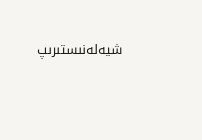شيەلەنىستىرىپ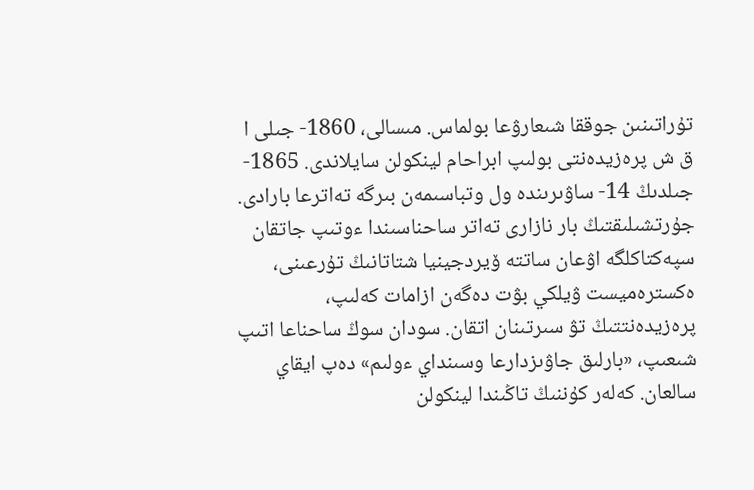تۇراتىنىن جوققا شىعارۋعا بولماس. مىسالى، 1860- جىلى ا ق ش پرەزيدەنتى بولىپ ابراحام لينكولن سايلاندى. 1865- جىلدىڭ 14- ساۋىرىندە ول وتباسىمەن بىرگە تەاترعا بارادى. جۇرتشىلىقتىڭ بار نازارى تەاتر ساحناسىندا ءوتىپ جاتقان سپەكتاكلگە اۋعان ساتتە ۆيردجينيا شتاتانىڭ تۇرعىنى، ەكسترەميست ۋيلكي بۋت دەگەن ازامات كەلىپ، پرەزيدەنتتىڭ تۋ سىرتىنان اتقان. سودان سوڭ ساحناعا اتىپ شىعىپ، «بارلىق جاۋىزدارعا وسىنداي ءولىم» دەپ ايقاي سالعان. كەلەر كۇننىڭ تاڭىندا لينكولن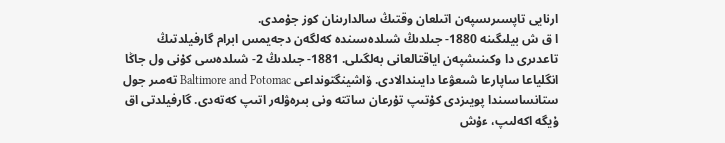ارنايى تاپسىرىسپەن اتىلعان وقتىڭ سالدارىنان كوز جۇمدى.
ا ق ش بيلىگىنە 1880- جىلدىڭ شىلدەسىندە كەلگەن دجەيمس ابرام گارفيلدتىڭ تاعدىرى دا وكىنىشپەن اياقتالعانى بەلگىلى. 1881- جىلدىڭ 2- شىلدەسى كۇنى ول جاڭا انگلياعا ساپارعا شىعۋعا دايىندالادى. ۆاشينگتونداعى Baltimore and Potomac تەمىر جول ستانساسىندا پويىزدى كۇتىپ تۇرعان ساتتە ونى بىرەۋلەر اتىپ كەتەدى. گارفيلدتى اق ۇيگە اكەلىپ، ءۇش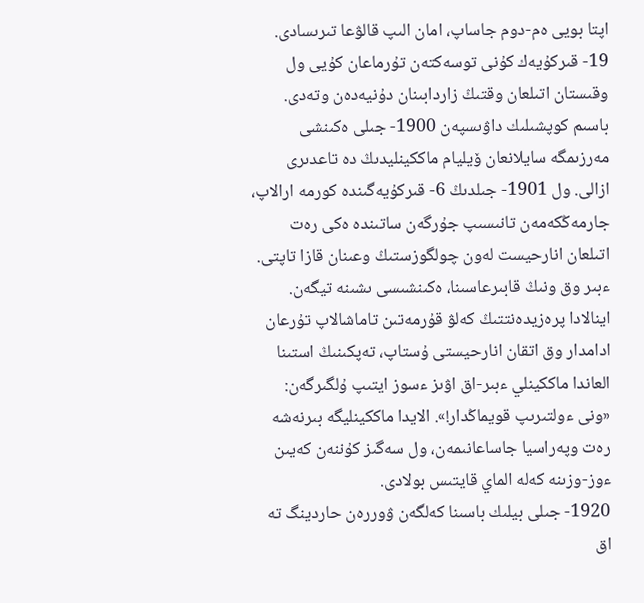اپتا بويى ەم-دوم جاساپ، امان الىپ قالۋعا تىرىسادى. 19- قىركۇيەك كۇنى توسەكتەن تۇرماعان كۇيى ول وقىستان اتىلعان وقتىڭ زاردابىنان دۇنيەدەن وتەدى.
باسىم كوپشىلىك داۋىسپەن 1900- جىلى ەكىنشى مەرزىمگە سايلانعان ۆيليام ماككينليدىڭ دە تاعدىرى ازالى. ول 1901- جىلدىڭ 6- قىركۇيەگىندە كورمە ارالاپ، جارمەڭكەمەن تانىسىپ جۇرگەن ساتىندە ەكى رەت اتىلعان انارحيست لەون چولگوزستىڭ وعىنان قازا تاپتى. ءبىر وق ونىڭ قابىرعاسىنا، ەكىنشىسى ىشىنە تيگەن. اينالادا پرەزيدەنتتىڭ كەلۋ قۇرمەتىن تاماشالاپ تۇرعان ادامدار وق اتقان انارحيستى ۇستاپ، تەپكىنىڭ استىنا العاندا ماككينلي ءبىر-اق اۋىز ءسوز ايتىپ ۇلگىرگەن: «ونى ءولتىرىپ قويماڭدار!». الايدا ماككينليگە بىرنەشە رەت وپەراسيا جاساعانىمەن، ول سەگىز كۇننەن كەيىن ءوز-وزىنە كەلە الماي قايتىس بولادى.
1920- جىلى بيلىك باسىنا كەلگەن ۋوررەن حاردينگ تە اق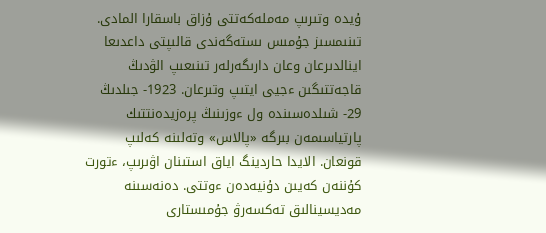ۇيدە وتىرىپ مەملەكەتتى ۇزاق باسقارا المادى. تىنىمسىز جۇمىس ىستەگەندى قالىپتى داعدىعا اينالدىرعان وعان دارىگەرلەر تىنىعىپ الۋدىڭ قاجەتتىگىن ءجيى ايتىپ وتىرعان. 1923- جىلدىڭ 29- شىلدەسىندە ول ءوزىنىڭ پرەزيدەنتتىك پارتياسىمەن بىرگە «پالاس» وتەلىنە كەلىپ قونعان. الايدا حاردينگ اياق استىنان اۋىرىپ، ءتورت كۇننەن كەيىن دۇنيەدەن ءوتتى. دەنەسىنە مەديسينالىق تەكسەرۋ جۇمىستارى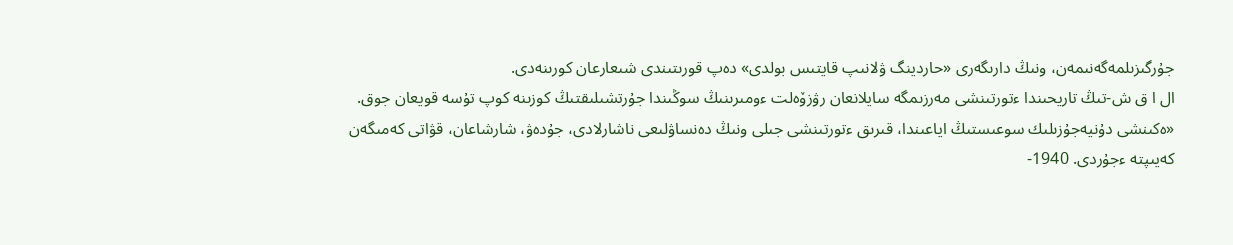جۇرگىزىلمەگەنىمەن، ونىڭ دارىگەرى «حاردينگ ۋلانىپ قايتىس بولدى» دەپ قورىتىندى شىعارعان كورىنەدى.
ال ا ق ش-تىڭ تاريحىندا ءتورتىنشى مەرزىمگە سايلانعان رۋزۆەلت ءومىرىنىڭ سوڭىندا جۇرتشىلىقتىڭ كوزىنە كوپ تۇسە قويعان جوق. «ەكىنشى دۇنيەجۇزىلىك سوعىستىڭ اياعىندا، قىرىق ءتورتىنشى جىلى ونىڭ دەنساۋلىعى ناشارلادى، جۇدەۋ، شارشاعان، قۋاتى كەمىگەن كەيىپتە ءجۇردى. 1940-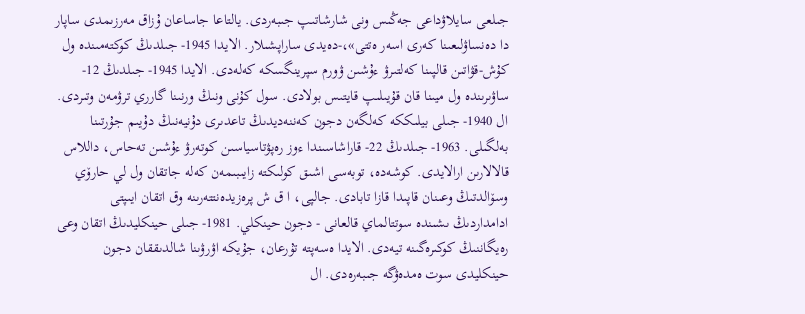جىلعى سايلاۋداعى جەڭىس ونى شارشاتىپ جىبەردى. يالتاعا جاساعان ۇزاق مەرزىمدى ساپار دا دەنساۋلىعىنا كەرى اسەر ەتتى»،-دەيدى ساراپشىلار. الايدا 1945- جىلدىڭ كوكتەمىندە ول كۇش-قۋاتىن قالپىنا كەلتىرۋ ءۇشىن ۋورم سپرينگسكە كەلەدى. الايدا 1945- جىلدىڭ 12- ساۋىرىندە ول ميىنا قان قۇيىلىپ قايتىس بولادى. سول كۇنى ونىڭ ورنىنا گارري ترۋمەن وتىردى.
ال 1940- جىلى بيلىككە كەلگەن دجون كەننەديدىڭ تاعدىرى دۇنيەنىڭ دۇيىم جۇرتىنا بەلگىلى. 1963- جىلدىڭ 22- قاراشاسىندا ءوز رەپۋتاسياسىن كوتەرۋ ءۇشىن تەحاس، داللاس قالالارىن ارالايدى. كوشەدە، توبەسى اشىق كولىكتە زايىبىمەن كەلە جاتقان ول لي حارۆي وسۆالدتىڭ وعىنان قاپىدا قازا تابادى. جالپى، ا ق ش پرەزيدەنتتەرىنە وق اتقان ايىپتى ادامداردىڭ ىشىندە سوتتالماي قالعانى - دجون حينكلي. 1981- جىلى حينكليدىڭ اتقان وعى رەيگاننىڭ كوكىرەگىنە تيەدى. الايدا ەسەپتە تۇرعان، جۇيكە اۋرۋىنا شالدىققان دجون حينكليدى سوت ەمدەۋگە جىبەرەدى. ال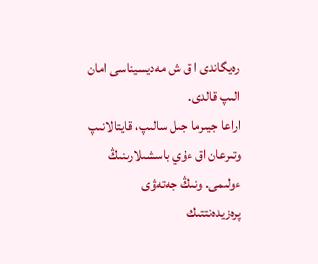رەيگاندى ا ق ش مەديسيناسى امان الىپ قالدى.
اراعا جيىرما جىل سالىپ، قايتالانىپ وتىرعان اق ءۇي باسشىلارىنىڭ ءولىمى. ونىڭ جەتەۋى پرەزيدەنتتىك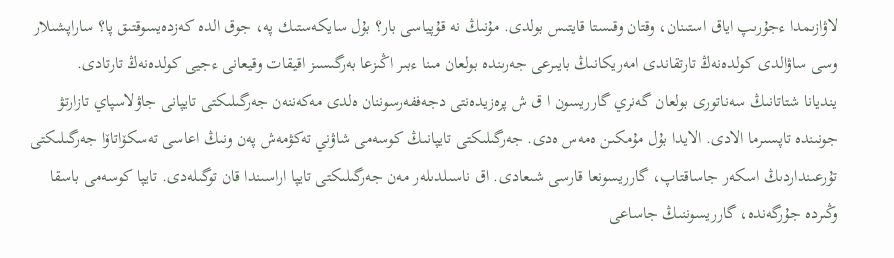لاۋازىمدا ءجۇرىپ اياق استىنان، وقتان وقىستا قايتىس بولدى. مۇنىڭ نە قۇپياسى بار؟ بۇل سايكەستىك پە، جوق الدە كەزدەيسوقتىق پا؟ ساراپشىلار وسى ساۋالدى كولدەنەڭ تارتقاندى امەريكانىڭ بايىرعى جەرىندە بولعان مىنا ءبىر اڭىزعا بەرگىسىز اقيقات وقيعانى ءجيى كولدەنەڭ تارتادى.
ينديانا شتاتانىڭ سەناتورى بولعان گەنري گارريسون ا ق ش پرەزيدەنتى دجەففەرسوننان ەلدى مەكەننەن جەرگىلىكتى تايپانى جاۋلاسپاي تازارتۋ جونىندە تاپسىرما الادى. الايدا بۇل مۇمكىن ەمەس ەدى. جەرگىلىكتى تايپانىڭ كوسەمى شاۋني تەكۋمەش پەن ونىڭ اعاسى تەسكۆاتاۆا جەرگىلىكتى تۇرعىنداردىڭ اسكەر جاساقتاپ، گارريسونعا قارسى شىعادى. اق ناسىلدىلەر مەن جەرگىلىكتى تايپا اراسىندا قان توگىلەدى. تايپا كوسەمى باسقا وڭىردە جۇرگەندە، گارريسوننىڭ جاساعى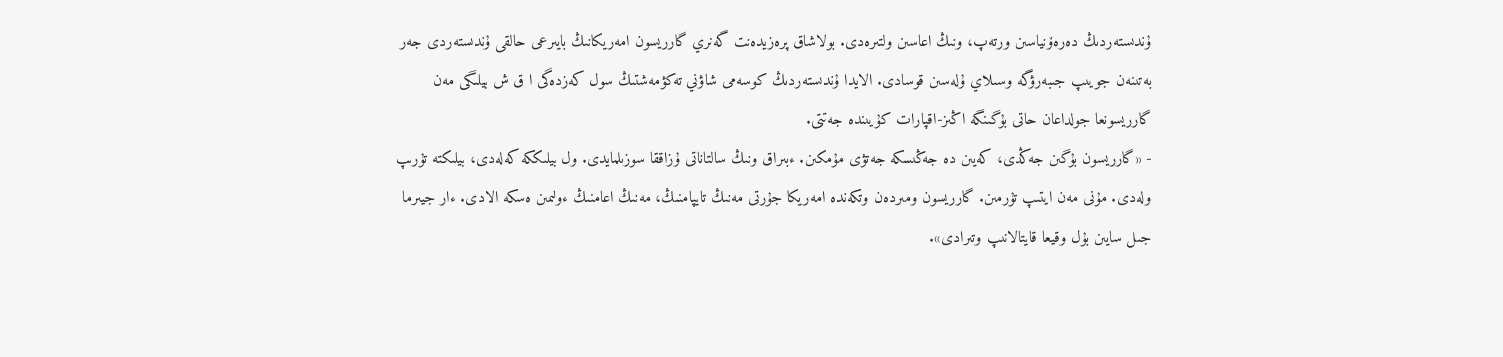ۇندىستەردىڭ دەرەۆنياسىن ورتەپ، ونىڭ اعاسىن ولتىرەدى. بولاشاق پرەزيدەنت گەنري گارريسون امەريكانىڭ بايىرعى حالقى ۇندىستەردى جەر بەتىنەن جويىپ جىبەرۋگە وسىلاي ۇلەسىن قوسادى. الايدا ۇندىستەردىڭ كوسەمى شاۋني تەكۋمەشتىڭ سول كەزدەگى ا ق ش بيلىگى مەن گارريسونعا جولداعان حاتى بۇگىنگە اڭىز-اقپارات كۇيىندە جەتتى.
- «گارريسون بۇگىن جەڭدى، كەيىن دە جەڭىسكە جەتۋى مۇمكىن. ءبىراق ونىڭ سالتاناتى ۇزاققا سوزىلمايدى. ول بيلىككە كەلەدى، بيلىكتە تۇرىپ ولەدى. مۇنى مەن ايتىپ تۇرمىن. گارريسون ومىردەن وتكەندە امەريكا جۇرتى مەنىڭ تايپامنىڭ، مەنىڭ اعامنىڭ ءولىمىن ەسكە الادى. ءار جيىرما جىل سايىن بۇل وقيعا قايتالانىپ وتىرادى».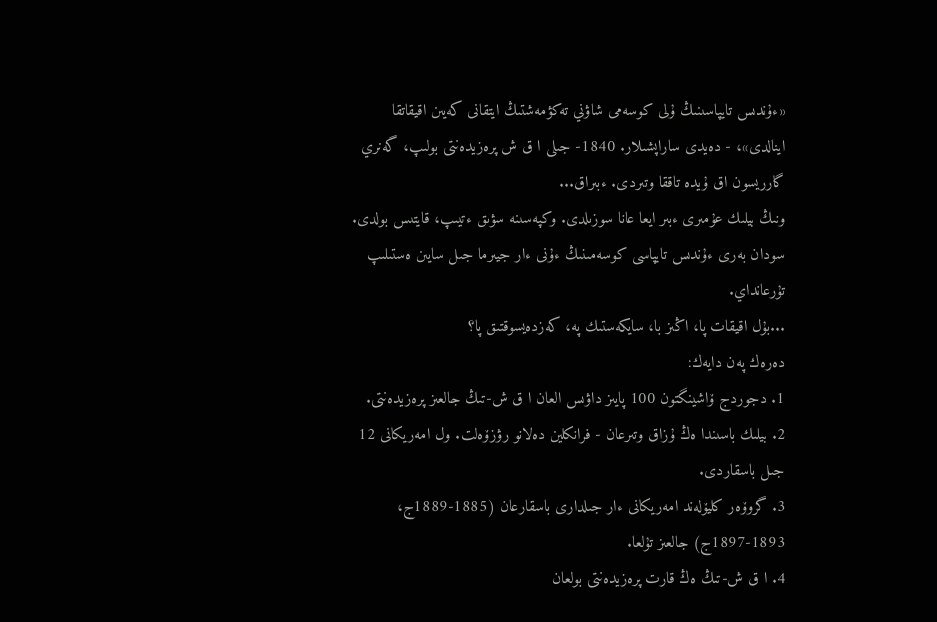«ءۇندىس تايپاسىنىڭ ۇلى كوسەمى شاۋني تەكۋمەشتىڭ ايتقانى كەيىن اقيقاتقا اينالدى»، - دەيدى ساراپشىلار. 1840- جىلى ا ق ش پرەزيدەنتى بولىپ، گەنري گارريسون اق ۇيدە تاققا وتىردى. ءبىراق...
ونىڭ بيلىك عۇمىرى ءبىر ايعا عانا سوزىلدى. وكپەسىنە سۋىق ءتيىپ، قايتىس بولدى. سودان بەرى ءۇندىس تايپاسى كوسەمىنىڭ ءۇنى ءار جيىرما جىل سايىن ەستىلىپ تۇرعانداي.
...بۇل اقيقات پا، اڭىز با، سايكەستىك پە، كەزدەيسوقتىق پا؟
دەرەك پەن دايەك:
1. دجوردج ۆاشينگتون 100 پايىز داۋىس العان ا ق ش-تىڭ جالعىز پرەزيدەنتى.
2. بيلىك باسىندا ەڭ ۇزاق وتىرعان - فرانكلين دەلانو رۋزۆەلت. ول امەريكانى 12 جىل باسقاردى.
3. گروۆەر كليۆلەند امەريكانى ءار جىلدارى باسقارعان (1885-1889ج، 1893-1897ج) جالعىز تۇلعا.
4. ا ق ش-تىڭ ەڭ قارت پرەزيدەنتى بولعان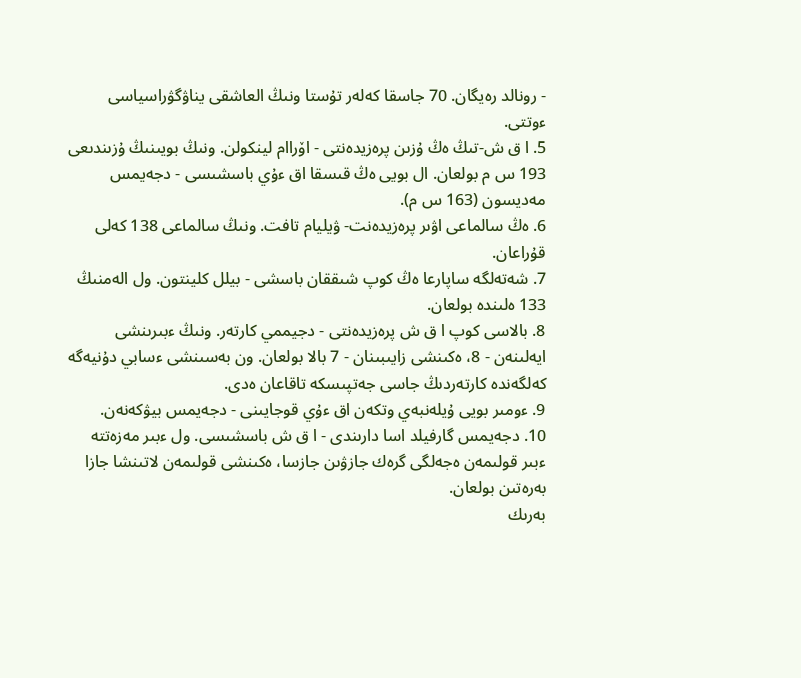- رونالد رەيگان. 70 جاسقا كەلەر تۇستا ونىڭ العاشقى يناۋگۋراسياسى ءوتتى.
5. ا ق ش-تىڭ ەڭ ۇزىن پرەزيدەنتى - اۆراام لينكولن. ونىڭ بويىنىڭ ۇزىندىعى 193 س م بولعان. ال بويى ەڭ قىسقا اق ءۇي باسشىسى - دجەيمس مەديسون (163 س م).
6. ەڭ سالماعى اۋىر پرەزيدەنت- ۋيليام تافت. ونىڭ سالماعى 138 كەلى قۇراعان.
7. شەتەلگە ساپارعا ەڭ كوپ شىققان باسشى - بيلل كلينتون. ول الەمنىڭ 133 ەلىندە بولعان.
8. بالاسى كوپ ا ق ش پرەزيدەنتى - دجيممي كارتەر. ونىڭ ءبىرىنشى ايەلىنەن - 8، ەكىنشى زايىبىنان - 7 بالا بولعان. ون بەسىنشى ءسابي دۇنيەگە كەلگەندە كارتەردىڭ جاسى جەتپىسكە تاقاعان ەدى.
9. ءومىر بويى ۇيلەنبەي وتكەن اق ءۇي قوجايىنى - دجەيمس بيۋكەنەن.
10. دجەيمس گارفيلد اسا دارىندى - ا ق ش باسشىسى. ول ءبىر مەزەتتە ءبىر قولىمەن ەجەلگى گرەك جازۋىن جازسا، ەكىنشى قولىمەن لاتىنشا جازا بەرەتىن بولعان.
بەرىك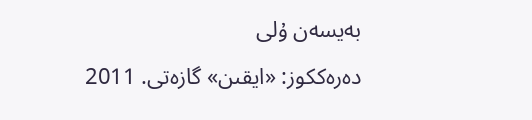بەيسەن ۇلى
دەرەككوز: «ايقىن» گازەتى. 2011